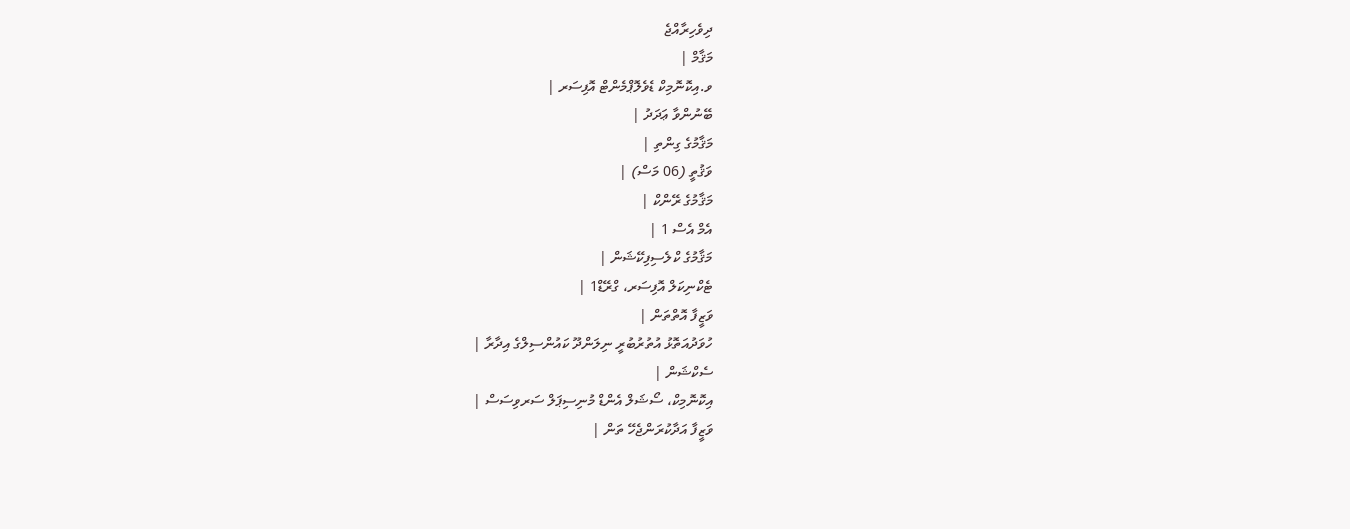ދިވެހިރާއްޖެ
މަޤާމް |
ވ.އިކޮނޮމިކް ޑެވެލޮޕްމެންޓް އޮފިސަރ |
ބޭނުންވާ ޢަދަދު |
މަޤާމުގެ ގިންތި |
ވަޤުތީ (06 މަސް) |
މަޤާމުގެ ރޭންކް |
އެމް އެސް 1 |
މަޤާމުގެ ކްލެސިފިކޭޝަން |
ޓެކްނިކަލް އޮފިސަރ، ގްރޭޑް1 |
ވަޒީފާ އޮތްތަން |
ހުވަދުއަތޮޅު އުތުރުބުރީ ނިލަންދޫ ކައުންސިލްގެ އިދާރާ |
ސެކްޝަން |
އިކޮނޮމިކް، ސޯޝަލް އެންޑް މުނިސިޕަލް ސަރވިސަސް |
ވަޒީފާ އަދާކުރަންޖެހޭ ތަން |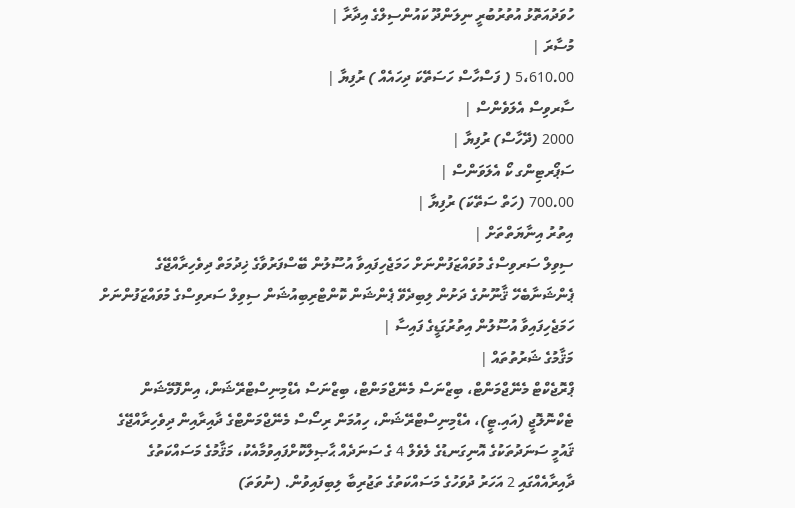ހުވަދުއަތޮޅު އުތުރުބުރީ ނިލަންދޫ ކައުންސިލްގެ އިދާރާ |
މުސާރަ |
5،610.00 ( ފަސްހާސް ހަސަތޭކަ ދިހައެއް ) ރުފިޔާ |
ސާރވިސް އެލަވެންސް |
2000 (ދޭހާސް) ރުފިޔާ |
ސަޕޯރޓިންގ ކޯ އެލަވަންސް |
700.00 (ހަތް ސަތޭކަ) ރުފިޔާ |
އިތުރު އިނާޔަތްތަށް |
ސިވިލް ސަރވިސްގެ މުވައްޒަފުންނަށް ހަމަޖެހިފައިވާ އުސޫލުން ބޭސްފަރުވާގެ ޚިދުމަތް ދިވެހިރާއްޖޭގެ ޕެންޝަނާބެހޭ ޤާނޫނުގެ ދަށުން ލިބިދެވޭ ޕެންޝަން ކޮންޓްރިބިއުޝަން ސިވިލް ސަރވިސްގެ މުވައްޒަފުންނަށް ހަމަޖެހިފައިވާ އުސޫލުން އިތުރުގަޑީގެ ފައިސާ |
މަޤާމުގެ ޝަރުތުތައް |
ޕްރޮޖެކްޓް މެނޭޖްމަންޓް، ބިޒްނަސް މެނޭޖްމަންޓް، ބިޒްނަސް އެޑްމިނިސްޓްރޭޝަން، އިންފޮމޭޝަން ޓެކްނޮލޮޖީ (އައި.ޓީ)، އެޑްމިނިސްޓްރޭޝަން، ހިއުމަން ރިސޯސް މެނޭޖްމަންޓްގެ ދާއިރާއިން ދިވެހިރާއްޖޭގެ ޤައުމީ ސަނަދުތަކުގެ އޮނިގަނޑުގެ ލެވެލް 4 ގެ ސަނަދެއް ޙާޞިލްކޮށްފައިވުމާއެކު، މަޤާމުގެ މަސައްކަތުގެ ދާއިރާއެއްގައި 2 އަހަރު ދުވަހުގެ މަސައްކަތުގެ ތަޖުރިބާ ލިބިފައިވުން. (ނުވަތަ)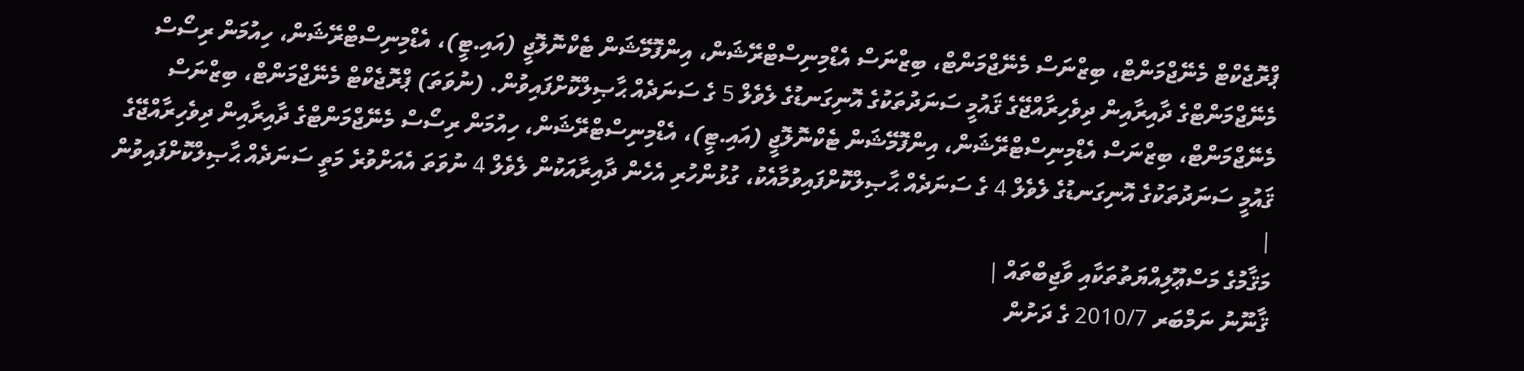ޕްރޮޖެކްޓް މެނޭޖްމަންޓް، ބިޒްނަސް މެނޭޖްމަންޓް، ބިޒްނަސް އެޑްމިނިސްޓްރޭޝަން، އިންފޮމޭޝަން ޓެކްނޮލޮޖީ (އައި.ޓީ)، އެޑްމިނިސްޓްރޭޝަން، ހިއުމަން ރިސޯސް މެނޭޖްމަންޓްގެ ދާއިރާއިން ދިވެހިރާއްޖޭގެ ޤައުމީ ސަނަދުތަކުގެ އޮނިގަނޑުގެ ލެވެލް 5 ގެ ސަނަދެއް ޙާޞިލްކޮށްފައިވުން. (ނުވަތަ) ޕްރޮޖެކްޓް މެނޭޖްމަންޓް، ބިޒްނަސް މެނޭޖްމަންޓް، ބިޒްނަސް އެޑްމިނިސްޓްރޭޝަން، އިންފޮމޭޝަން ޓެކްނޮލޮޖީ (އައި.ޓީ)، އެޑްމިނިސްޓްރޭޝަން، ހިއުމަން ރިސޯސް މެނޭޖްމަންޓްގެ ދާއިރާއިން ދިވެހިރާއްޖޭގެ ޤައުމީ ސަނަދުތަކުގެ އޮނިގަނޑުގެ ލެވެލް 4 ގެ ސަނަދެއް ޙާޞިލްކޮށްފައިވުމާއެކު، ގުޅުންހުރި އެހެން ދާއިރާއަކުން ލެވެލް 4 ނުވަތަ އެއަށްވުރެ މަތީ ސަނަދެއް ޙާޞިލްކޮށްފައިވުން |
މަޤާމުގެ މަސްޢޫލިއްޔަތުތަކާއި ވާޖިބްތައް |
ޤާނޫނު ނަމްބަރ 2010/7 ގެ ދަށުން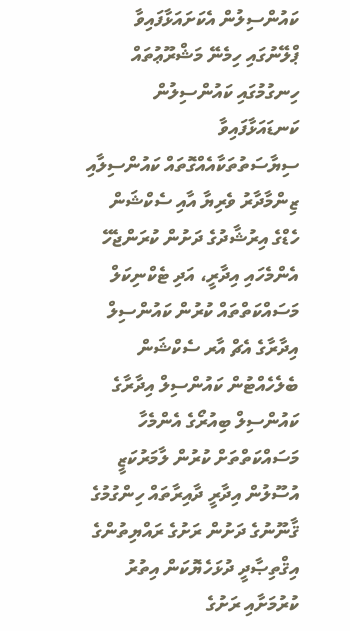ކައުންސިލުން އެކަށައަޅާފައިވާ ޕްލޭނުގައި ހިމެނޭ މަޝްރޫޢުތައް ހިނގުމުގައި ކައުންސިލުން ކަނޑައަޅާފައިވާ ސިޔާސަތުތަކާއެއްގޮތައް ކައުންސިލާއި ޒިންމާދާރު ވެރިޔާ އާއި ސެކްޝަން ހެޑްގެ އިރުޝާދުގެ ދަށުން ކުރަންޖެހޭ އެންމެހައި އިދާރީ، އަދި ޓެކްނިކަލް މަސައްކަތްތައް ކުރުން ކައުންސިލް އިދާރާގެ އެޗް އާރ ސެކްޝަން ބެލެހެއްޓުން ކައުންސިލް އިދާރާގެ ކައުންސިލް ބިއުރޯގެ އެންމެހާ މަސައްކަތްތަށް ކުރުން ލާމަރުކަޒީ އުސޫލުން އިދާރީ ދާއިރާތައް ހިންގުމުގެ ޤާނޫނުގެ ދަށުން ރަށުގެ ރައްޔިތުންގެ އިޤްތިޞާދީ ދުޅަހެޔޮކަން އިތުރު ކުރުމަށާއި ރަށުގެ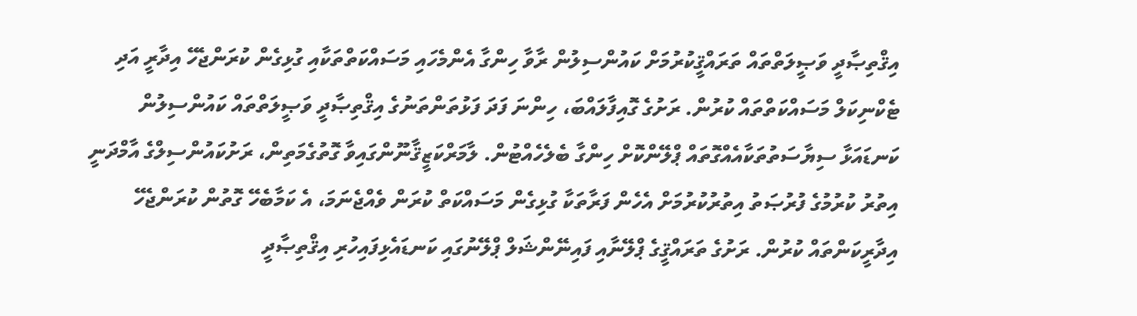އިޤްތިޞާދީ ވަޞީލަތްތައް ތަރައްޤީކުރުމަށް ކައުންސިލުން ރާވާ ހިންގާ އެންމެހައި މަސައްކަތްތަކާއި ގުޅިގެން ކުރަންޖެހޭ އިދާރީ އަދި ޓެކްނިކަލް މަސައްކަތްތައް ކުރުން. ރަށުގެ ގޮއިފާލައްބަ، ހިންނަ ފަދަ ފަޅުތަންތަނުގެ އިޤްތިޞާދީ ވަޞީލަތްތައް ކައުންސިލުން ކަނޑައަޅާ ސިޔާސަތުތަކާއެއްގޮތައް ޕްލޭންކޮށް ހިންގާ ބެލެހެއްޓުން. ލާމަރްކަޒީޤާނޫންގައިވާ ގޮތުގެމަތިން، ރަށުކައުންސިލްގެ އާމްދަނީ އިތުރު ކުރުމުގެ ފުރުޞަތު އިތުރުކުރުމަށް އެހެން ފަރާތަކާ ގުޅިގެން މަސައްކަތް ކުރަން ވެއްޖެނަމަ، އެ ކަމާބެހޭ ގޮތުން ކުރަންޖެހޭ އިދާރީކަންތައް ކުރުން. ރަށުގެ ތަރައްޤީގެ ޕްލޭނާއި ފައިނޭންޝަލް ޕްލޭނުގައި ކަނޑައެޅިފައިހުރި އިޤްތިޞާދީ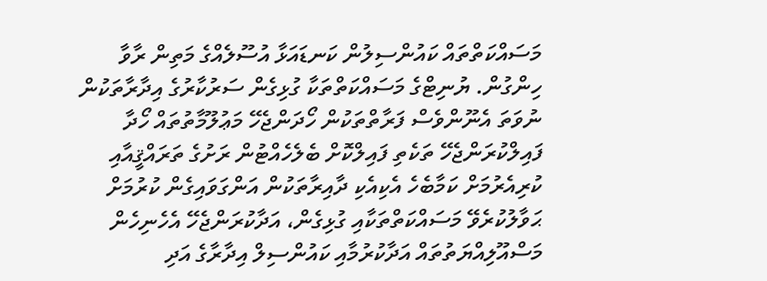މަސައްކަތްތައް ކައުންސިލުން ކަނޑައަޅާ އުސޫލެއްގެ މަތިން ރާވާ ހިންގުން. ޔުނިޓްގެ މަސައްކަތްތަކާ ގުޅިގެން ސަރުކާރުގެ އިދާރާތަކުން ނުވަތަ އެނޫންވެސް ފަރާތްތަކުން ހޯދަންޖެހޭ މަޢުލޫމާތުތައް ހޯދާ ފައިލްކުރަންޖެހޭ ތަކެތި ފައިލްކޮށް ބެލެހެއްޓުން ރަށުގެ ތަރައްޤީއާއި ކުރިއެރުމަށް ކަމާބެހެ އެކިއެކި ދާއިރާތަކުން އަންގަވައިގެން ކުރުމަށް ޙަވާލުކުރެވޭ މަސައްކަތްތަކާއި ގުޅިގެން، އަދާކުރަންޖެހޭ އެހެނިހެން މަސްއޫލިއްޔަތުތައް އަދާކުރުމާއި ކައުންސިލް އިދާރާގެ އަދި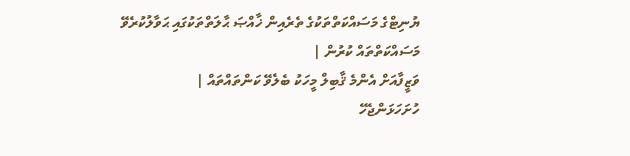ޔުނިޓްގެ މަސައްކަތްތަކުގެ ތެރެއިން ޚާއްޞަ ޙާލަތްތަކުގައި ޙަވާލުކުރެވޭ މަސައްކަތްތައް ކުރުން |
ވަޒީފާއަށް އެންމެ ޤާބިލް މީހަކު ބެލެވޭ ކަންތައްތައް |
ހުށަހަޅަންޖެހޭ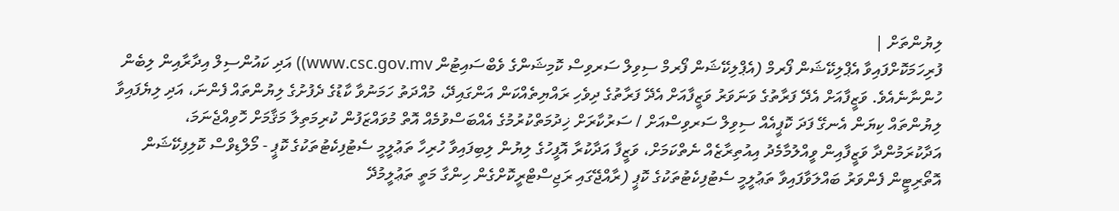ލިޔުންތަށް |
ފުރިހަމަކޮށްފައިވާ އެޕްލިކޭޝަން ފޯރމް (އެޕްލިކޭޝަން ފޯރމް ސިވިލް ސަރވިސް ކޮމިޝަންގެ ވެބްސައިޓުން www.csc.gov.mv)) އަދި ކައުންސިލް އިދާރާއިން ލިބެން ހުންނާނެއެވެ. ވަޒީފާއަށް އެދޭ ފަރާތުގެ ވަނަވަރު ވަޒީފާއަށް އެދޭ ފަރާތުގެ ދިވެހި ރައްޔިތެއްކަން އަންގައިދޭ، މުއްދަތު ހަމަނުވާ ކާޑުގެ ދެފުށުގެ ލިޔުންތައް ފެންނަ، އަދި ލިޔެފައިވާ ލިޔުންތައް ކިޔަން އެނގޭ ފަދަ ކޮޕީއެއް ސިވިލް ސަރވިސްއަށް / ސަރުކާރަށް ޚިދުމަތްކުރުމުގެ އެއްބަސްވުމެއް އޮތް މުވައްޒަފުން ކުރިމަތިލާ މަޤާމަށް ހޮވިއްޖެނަމަ، އަދާކުރަމުންދާ ވަޒީފާއިން ވީއްލުމާމެދު އިއުތިރާޒެއް ނެތްކަމަށް، ވަޒީފާ އަދާކުރާ އޮފީހުގެ ލިޔުން ލިބިފައިވާ ހުރިހާ ތަޢުލީމީ ސެޓުފިކެޓުތަކުގެ ކޮޕީ - މޯލްޑިވްސް ކޮލިފިކޭޝަން އޮތޯރިޓީން ފެންވަރު ބައްލަވާފައިވާ ތަޢުލީމީ ސެޓުފިކެޓުތަކުގެ ކޮޕީ (ރާއްޖޭގައި ރަޖިސްޓްރީކޮށްގެން ހިންގާ މަތީ ތަޢުލީމުދޭ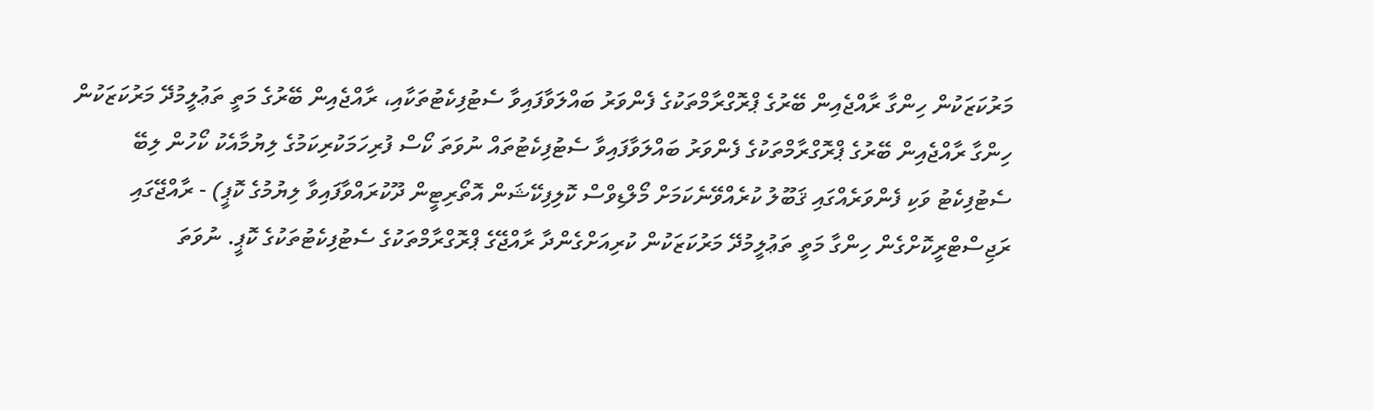މަރުކަޒަކުން ހިންގާ ރާއްޖެއިން ބޭރުގެ ޕްރޮގްރާމްތަކުގެ ފެންވަރު ބައްލަވާފައިވާ ސެޓުފިކެޓުތަކާއި، ރާއްޖެއިން ބޭރުގެ މަތީ ތަޢުލީމުދޭ މަރުކަޒަކުން ހިންގާ ރާއްޖެއިން ބޭރުގެ ޕްރޮގްރާމްތަކުގެ ފެންވަރު ބައްލަވާފައިވާ ސެޓުފިކެޓުތައް ނުވަތަ ކޯސް ފުރިހަމަކުރިކަމުގެ ލިޔުމާއެކު ކޯހުން ލިބޭ ސެޓުފިކެޓު ވަކި ފެންވަރެއްގައި ޤަބޫލު ކުރެއްވޭނެކަމަށް މޯލްޑިވްސް ކޮލިފިކޭޝަން އޮތޯރިޓީން ދޫކުރައްވާފައިވާ ލިޔުމުގެ ކޮޕީ) - ރާއްޖޭގައި ރަޖިސްޓްރީކޮށްގެން ހިންގާ މަތީ ތަޢުލީމުދޭ މަރުކަޒަކުން ކުރިއަށްގެންދާ ރާއްޖޭގެ ޕްރޮގްރާމްތަކުގެ ސެޓުފިކެޓުތަކުގެ ކޮޕީ. ނުވަތަ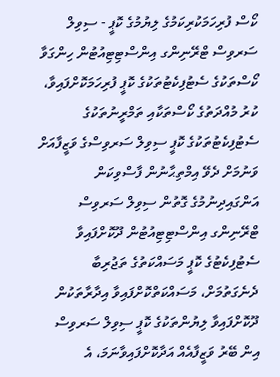ކޯސް ފުރިހަމަކުރިކަމުގެ ލިޔުމުގެ ކޮޕީ - ސިވިލް ސަރވިސް ޓްރޭނިންގ އިންސްޓިޓިއުޓުން ހިންގަވާ ކޯސްތަކުގެ ސެޓުފިކެޓުތަކުގެ ކޮޕީ ފުރިހަމަކޮށްފައިވާ، ކުރު މުއްދަތުގެ ކޯސްތަކާއި ތަމްރީނުތަކުގެ ސެޓުފިކެޓުތަކުގެ ކޮޕީ ސިވިލް ސަރވިސްގެ ވަޒީފާއަށް ވަނުމަށް ދެވޭ އިމްތިޙާނުން ފާސްވިކަން އަންގައިދިނުމުގެ ގޮތުން ސިވިލް ސަރވިސް ޓްރޭނިންގ އިންސްޓިޓިއުޓުން ދޫކޮށްފައިވާ ސެޓުފިކެޓުގެ ކޮޕީ މަސައްކަތުގެ ތަޖުރިބާ ދެނެގަތުމަށް، މަސައްކަތްކޮށްފައިވާ އިދާރާތަކުން ދޫކޮށްފައިވާ ލިޔުންތަކުގެ ކޮޕީ ސިވިލް ސަރވިސް އިން ބޭރު ވަޒީފާއެއް އަދާކޮށްފައިވާނަމަ، އެ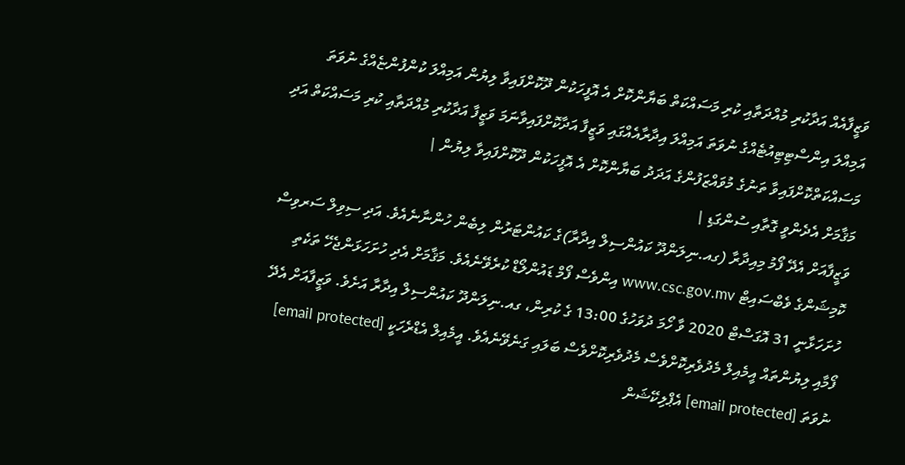ވަޒީފާއެއް އަދާކުރި މުއްދަތާއި ކުރި މަސައްކަތް ބަޔާންކޮށް އެ އޮފީހަކުން ދޫކޮށްފައިވާ ލިޔުން އަމިއްލަ ކުންފުންޏެއްގެ ނުވަތަ އަމިއްލަ އިންސްޓިޓިއުޓެއްގެ ނުވަތަ އަމިއްލަ އިދާރާއެއްގައި ވަޒީފާ އަދާކޮށްފައިވާނަމަ ވަޒީފާ އަދާކުރި މުއްދަތާއި ކުރި މަސައްކަތް އަދި މަސައްކަތްކޮށްފައިވާ ތަނުގެ މުވައްޒަފުންގެ އަދަދު ބަޔާންކޮށް އެ އޮފީހަކުން ދޫކޮށްފައިވާ ލިޔުން |
މަޤާމަށް އެދެންވީ ގޮތާއި ސުންގަޑި |
ވަޒީފާއަށް އެދޭ ފޯމު މިއިދާރާ (ގއ.ނިލަންދޫ ކައުންސިލް އިދާރާ)ގެ ކައުންޓަރުން ލިބެން ހުންނާނެއެވެ. އަދި ސިވިލް ސަރވިސް ކޮމިޝަންގެ ވެބްސައިޓް www.csc.gov.mv އިންވެސް ފޯމް ޑައުންލޯޑް ކުރެވޭނެއެވެ. މަޤާމަށް އެދި ހުށަހަޅަންޖެހޭ ތަކެތި ހުށަހަޅާނީ 31 އޮގަސްޓް 2020 ވާ ހޯމަ ދުވަހުގެ 13:00 ގެ ކުރިން، ގއ.ނިލަންދޫ ކައުންސިލް އިދާރާ އަށެވެ. ވަޒީފާއަށް އެދޭ ފޯމާއި ލިޔުންތައް އީމެއިލް މެދުވެރިކޮށްވެސް މެދުވެރިކޮށްވެސް ބަލައި ގަނެވޭނެއެވެ. އީމެއިލް އެޑްރެހަކީ [email protected] ނުވަތަ [email protected] އެޕްލިކޭޝަން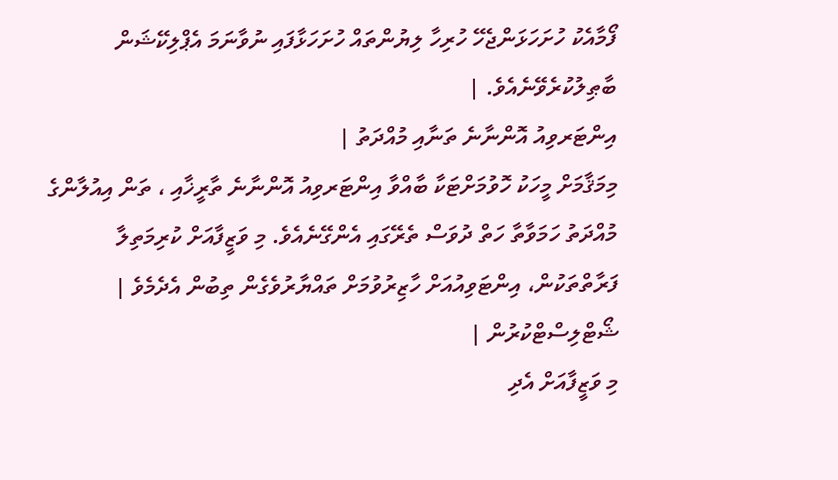ފޯމާއެކު ހުށަހަޅަންޖެހޭ ހުރިހާ ލިޔުންތައް ހުށަހަޅާފައި ނުވާނަމަ އެޕްލިކޭޝަން ބާޠިލުކުރެވޭނެއެވެ. |
އިންޓަރވިއު އޮންނާނެ ތަނާއި މުއްދަތު |
މިމަޤާމަށް މީހަކު ހޮވުމަށްޓަކާ ބާއްވާ އިންޓަރވިއު އޮންނާނެ ތާރީޚާއި ، ތަން އިއުލާންގެ މުއްދަތު ހަމަވާތާ ހަތް ދުވަސް ތެރޭގައި އެންގޭނެއެވެ. މި ވަޒީފާއަށް ކުރިމަތިލާ ފަރާތްތަކުން، އިންޓަވިއުއަށް ހާޒިރުވުމަށް ތައްޔާރުވެގެން ތިބުން އެދެމެވެ |
ޝޯޓްލިސްޓްކުރުން |
މި ވަޒީފާއަށް އެދި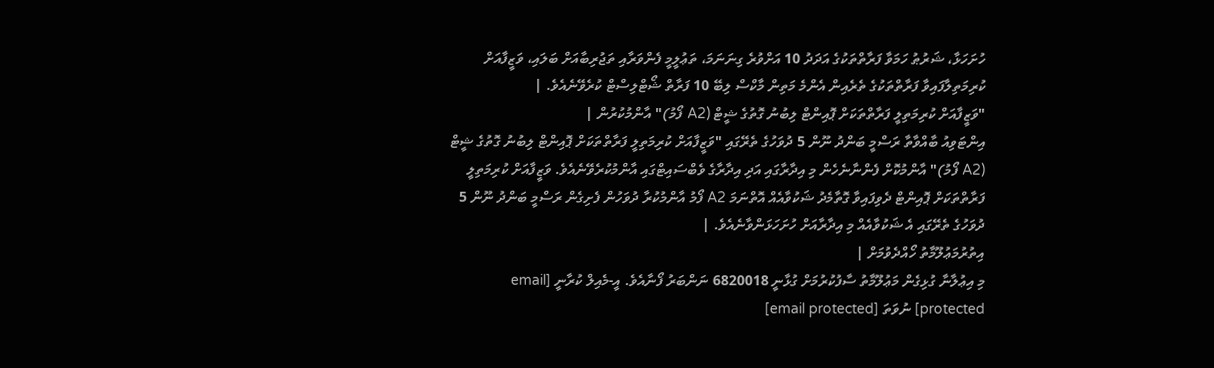ހުށަހަޅާ، ޝަރުޠު ހަމަވާ ފަރާތްތަކުގެ އަދަދު 10 އަށްވުރެ ގިނަނަމަ، ތަޢުލީމީ ފެންވަރާއި ތަޖުރިބާއަށް ބަލައި، ވަޒީފާއަށް ކުރިމަތިލާފައިވާ ފަރާތްތަކުގެ ތެރެއިން އެންމެ މަތިން މާކްސް ލިބޭ 10 ފަރާތް ޝޯޓްލިސްޓް ކުރެވޭނެއެވެ. |
"ވަޒީފާއަށް ކުރިމަތިލީ ފަރާތްތަކަށް ޕޮއިންޓް ލިބުނު ގޮތުގެ ޝީޓް (A2 ފޯމު)" އާންމުކުރުން |
އިންޓަވިއު ބާއްވާތާ ރަސްމީ ބަންދު ނޫން 5 ދުވަހުގެ ތެރޭގައި "ވަޒީފާއަށް ކުރިމަތިލީ ފަރާތްތަކަށް ޕޮއިންޓް ލިބުނު ގޮތުގެ ޝީޓް (A2 ފޯމު)" އާންމުކޮށް ފެންނާނެހެން މި އިދާރާގައި އަދި އިދާރާގެ ވެބްސައިޓްގައި އާންމުކުރެވޭނެއެވެ. ވަޒީފާއަށް ކުރިމަތިލީ ފަރާތްތަކަށް ޕޮއިންޓް ދެވިފައިވާ ގޮތާމެދު ޝަކުވާއެއް އޮތްނަމަ A2 ފޯމު އާންމުކުރާ ދުވަހުން ފެށިގެން ރަސްމީ ބަންދު ނޫން 5 ދުވަހުގެ ތެރޭގައި އެ ޝަކުވާއެއް މި އިދާރާއަށް ހުށަހަޅަންވާނެއެވެ. |
އިތުރުމަޢުލޫމާތު ހޯއްދެވުމަށް |
މި އިޢުލާނާ ގުޅިގެން މަޢުލޫމާތު ސާފުކުރުމަށް ގުޅާނީ 6820018 ނަންބަރު ފޯނާއެވެ. އީ-މެއިލް ކުރާނީ [email protected] ނުވަތަ [email protected]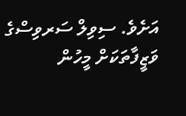އަށެވެ. ސިވިލް ސަރވިސްގެ ވަޒީފާތަކަށް މީހުން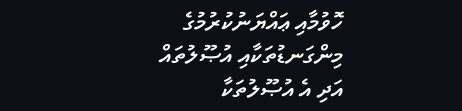ހޮވުމާއި ޢައްޔަނުކުރުމުގެ މިންގަނޑުތަކާއި އުޞޫލުތައް އަދި އެ އުޞޫލުތަކާ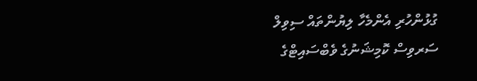ގުޅުންހުރި އެންމެހާ ލިޔުންތައް ސިވިލް ސަރވިސް ކޮމިޝަނުގެ ވެބްސައިޓްގެ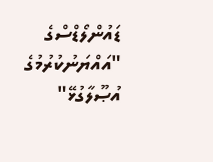ޑައުންލޯޑްސްގެ "އައްޔަނުކުރުމުގެ އުޞޫލާގުޅޭ"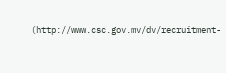(http://www.csc.gov.mv/dv/recruitment-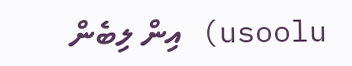usoolu) އިން ލިބެން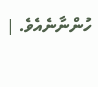ހުންނާނެއެވެ. |